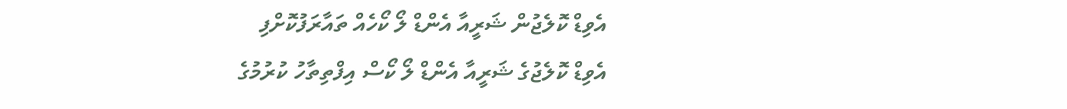އެވިޑް ކޮލެޖުން ޝަރީއާ އެންޑް ލޯ ކޯހެއް ތައާރަފުކޮށްފި
އެވިޑް ކޮލެޖުގެ ޝަރީއާ އެންޑް ލޯ ކޯސް އިފްތިތާހު ކުރުމުގެ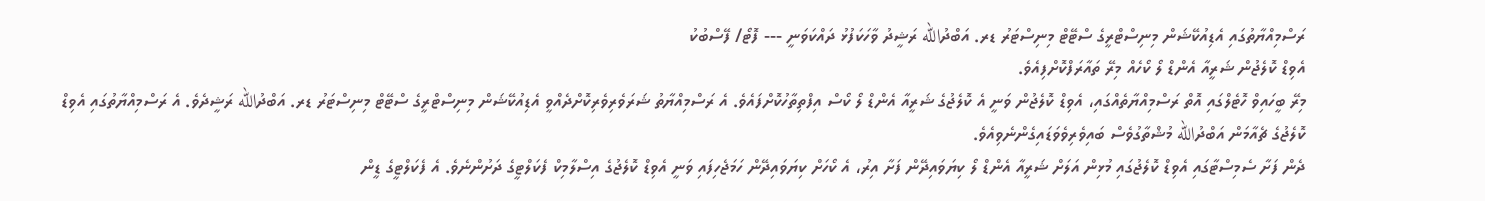ރަސްމިއްޔާތުގައި އެޑިއުކޭޝަން މިނިސްޓްރީގެ ސްޓޭޓް މިނިސްޓަރު ޑރ. އަބްދުالله ރަޝީދު ވާހަކަފުޅު ދައްކަވަނީ --- ފޮޓޯ/ ފޭސްބުކު
އެވިޑް ކޮލެޖުން ޝަރީއާ އެންޑް ލޯ ކޯހެއް މިރޭ ތައާރަފްކޮށްފިއެވެ.
މިރޭ ބީހައިވް ހޮޓެލްގައި އޮތް ރަސްމިއްޔާތެއްގައި، އެވިޑް ކޮލެޖުން ވަނީ އެ ކޮލެޖުގެ ޝަރީއާ އެންޑް ލޯ ކޯސް އިފްތިތާހުކޮށްފައެވެ. އެ ރަސްމިއްޔާތު ޝަރަވެރިވެރިކޮށްދެއްވީ އެޑިއުކޭޝަން މިނިސްޓްރީގެ ސްޓޭޓް މިނިސްޓަރު ޑރ. އަބްދުالله ރަޝީދެވެ. އެ ރަސްމިއްޔާތުގައި އެވިޑް ކޮލެޖުގެ ޗެއާމަން އަބްދުالله މުޝްތާގުވެސް ބައިވެރިވެވަޑައިގެންނެވިއެވެ.
ދެން ފަށާ ސެމިސްޓާގައި އެވިޑް ކޮލެޖުގައި މުޅިން އަލަށް ޝަރީއާ އެންޑް ލޯ ކިޔަވައިދޭން ފަށާ އިރު، އެ ކޯހަށް ކިޔަވައިދޭން ހަމަޖެހިފައި ވަނީ އެވިޑް ކޮލެޖުގެ އިސްލާމިކް ފެކަލްޓީގެ ދަށުންނެވެ. އެ ފެކަލްޓީގެ ޑީން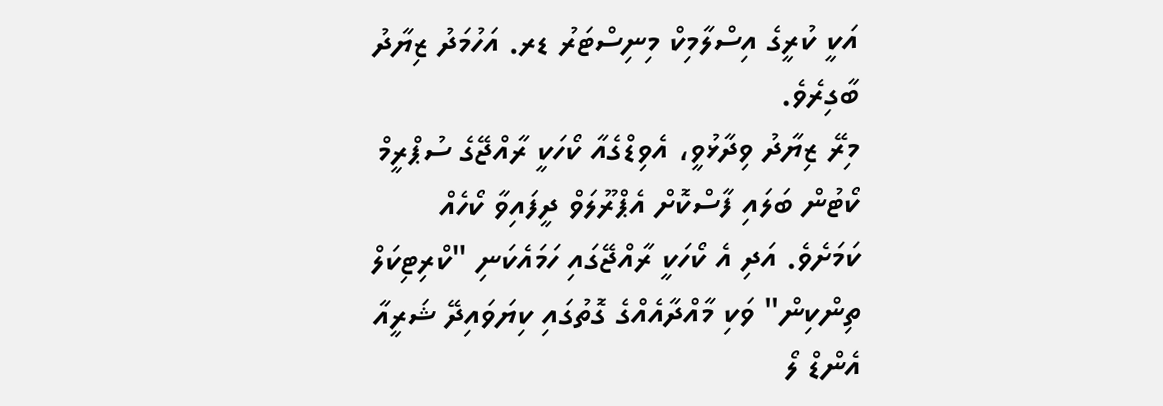އަކީ ކުރީގެ އިސްލާމިކް މިނިސްޓަރު ޑރ. އަހުމަދު ޒިޔާދު ބާގިރެވެ.
މިރޭ ޒިޔާދު ވިދާޅުވީ، އެވިޑްގެއާ ކޯހަކީ ރާއްޖޭގެ ސުޕްރީމް ކޯޓުން ބަލައި ފާސްކޮށް އެޕްރޫލަވް ދީފައިވާ ކޯހެއް ކަމަށެވެ. އަދި އެ ކޯހަކީ ރާއްޖޭގައި ހަމައެކަނި "ކްރިޓިކަލް ތިންކިން" ވަކި މާއްދާއެއްގެ ގޮތުގައި ކިޔަވައިދޭ ޝަރީއާ އެންޑް ލޯ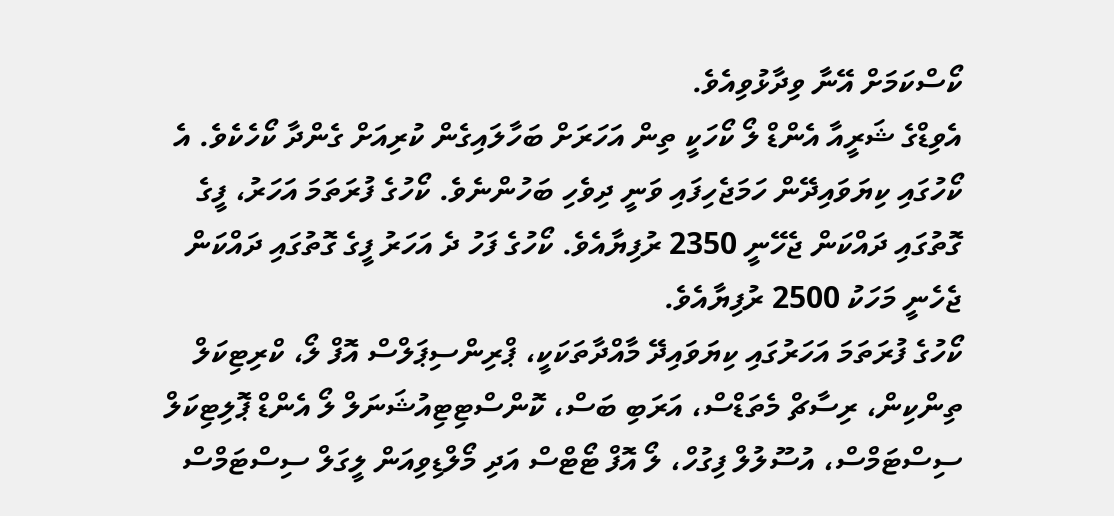ކޯސްކަމަށް އޭނާ ވިދާޅުވިއެވެ.
އެވިޑްގެ ޝަރީއާ އެންޑް ލޯ ކޯހަކީ ތިން އަހަރަށް ބަހާލައިގެން ކުރިއަށް ގެންދާ ކޯހެކެވެ. އެ ކޯހުގައި ކިޔަވައިދޭން ހަމަޖެހިފައި ވަނީ ދިވެހި ބަހުންނެވެ. ކޯހުގެ ފުރަތަމަ އަހަރު، ފީގެ ގޮތުގައި ދައްކަން ޖެހޭނީ 2350 ރުފިޔާއެވެ. ކޯހުގެ ފަހު ދެ އަހަރު ފީގެ ގޮތުގައި ދައްކަން ޖެހެނީ މަހަކު 2500 ރުފިޔާއެވެ.
ކޯހުގެ ފުރަތަމަ އަހަރުގައި ކިޔަވައިދޭ މާއްދާތަކަކީ، ޕްރިންސިޕަލްސް އޮފް ލޯ، ކްރިޓިކަލް ތިންކިން، ރިސާޗް މެތަޑްސް، އަރަބި ބަސް، ކޮންސްޓިޓިއުޝަނަލް ލޯ އެންޑް ޕޮލިޓިކަލް ސިސްޓަމްސް، އުސޫލުލް ފިގުހް، ލޯ އޮފް ޓޯޓްސް އަދި މޯލްޑިވިއަން ލީގަލް ސިސްޓަމްސް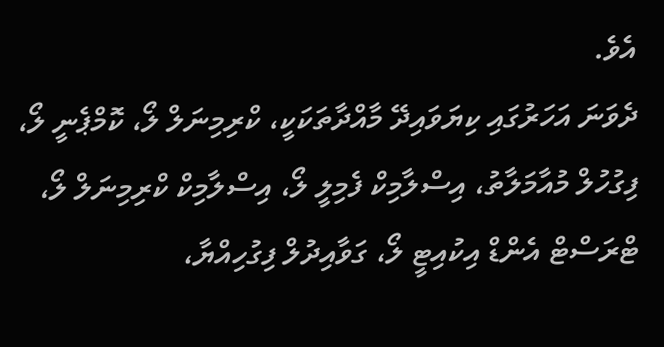އެވެ.
ދެވަނަ އަހަރުގައި ކިޔަވައިދޭ މާއްދާތަކަކީ، ކްރިމިނަލް ލޯ، ކޮމްޕެނީ ލޯ، ފިގުހުލް މުއާމަލާތު، އިސްލާމިކް ފެމިލީ ލޯ، އިސްލާމިކް ކްރިމިނަލް ލޯ، ޓްރަސްޓް އެންޑް އިކުއިޓީ ލޯ، ގަވާއިދުލް ފިގުހިއްޔާ،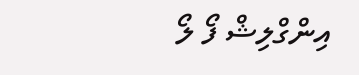އިންގްލިޝް ފޯ ލޯ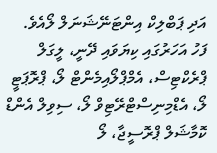އަދި ޕަބްލިކް އިންޓަނޭޝަނަލް ލޯއެވެ.
ފަހު އަހަރުގައި ކިޔަވައި ދޭނީ، ލީގަލް ޕްރެކްޓިސް، އެމްޕްލޯއިމެންޓް ލޯ، ޕްރޮޕަޓީ ލޯ، އެޑްމިނިސްޓްރޭޓިވް ލޯ، ސިވިލް އެންޑް ކޮމާޝަލް ޕްރޮސީޖާ، ލޯ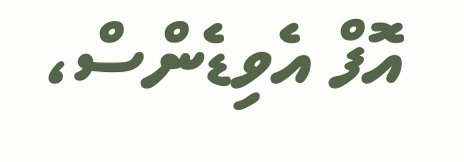އޮފް އެވިޑެންސް،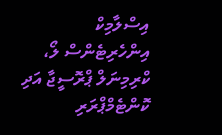އިސްލާމިކް އިންހެރިޓެންސް ލޯ، ކްރިމިނަލް ޕްރޮސީޖާ އަދި ކޮންޓެމްޕްރަރި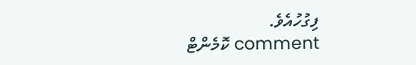ފިގުހުއެވެ.
comment ކޮމެންޓް